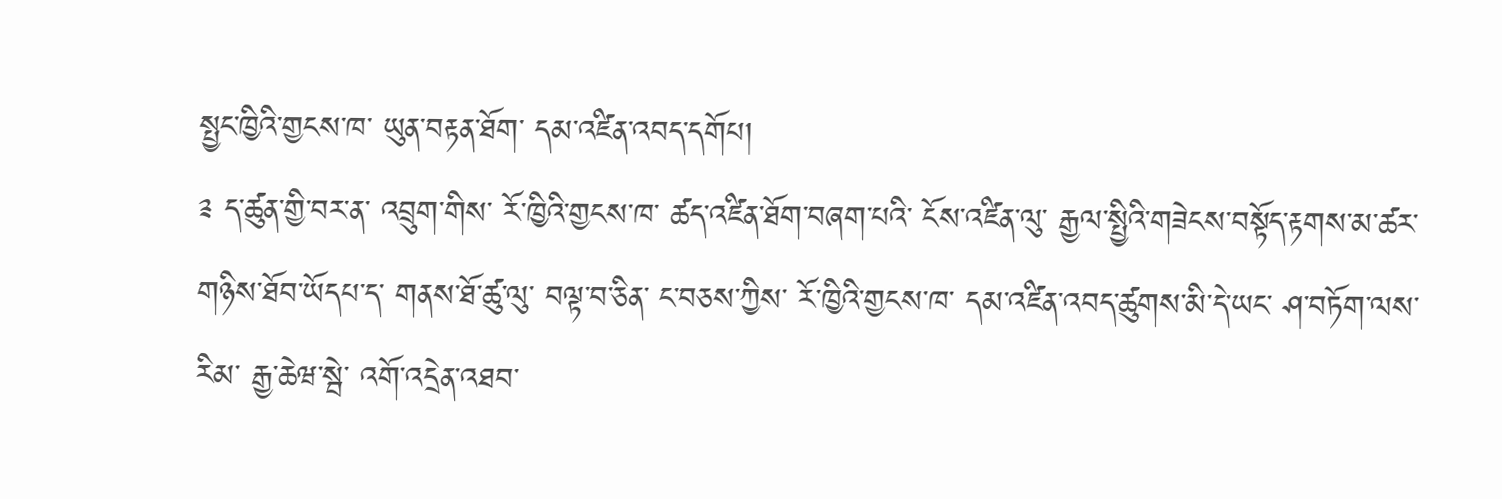སྤྱང་ཁྱིའི་གྱངས་ཁ་ ཡུན་བརྟན་ཐོག་ དམ་འཛིན་འབད་དགོཔ།
༉ ད་ཚུན་གྱི་བར་ན་ འབྲུག་གིས་ རོ་ཁྱིའི་གྱངས་ཁ་ ཚད་འཛིན་ཐོག་བཞག་པའི་ ངོས་འཛིན་ལུ་ རྒྱལ་སྤྱིའི་གཟེངས་བསྟོད་རྟགས་མ་ཚར་གཉིས་ཐོབ་ཡོདཔ་ད་ གནས་ཐོ་ཚུ་ལུ་ བལྟ་བ་ཅིན་ ང་བཅས་ཀྱིས་ རོ་ཁྱིའི་གྱངས་ཁ་ དམ་འཛིན་འབད་ཚུགས་མི་དེ་ཡང་ ཤ་བཏོག་ལས་རིམ་ རྒྱ་ཆེཝ་སྦེ་ འགོ་འདྲེན་འཐབ་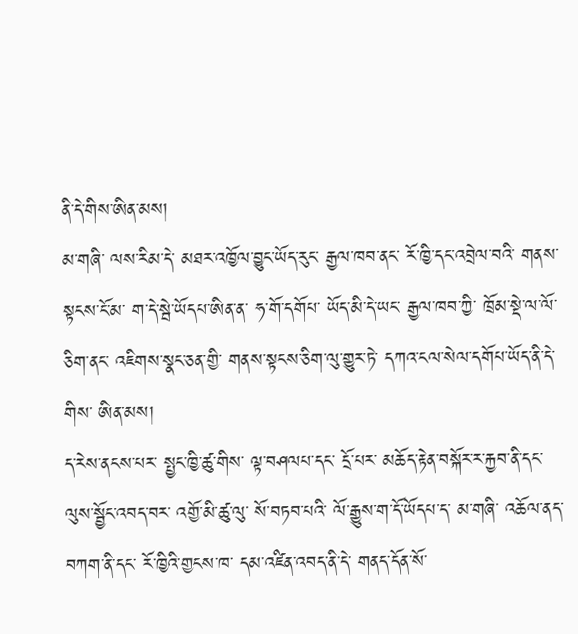ནི་དེ་གིས་ཨིན་མས།
མ་གཞི་ ལས་རིམ་དེ་ མཐར་འཁྱོལ་བྱུང་ཡོད་རུང་ རྒྱལ་ཁབ་ནང་ རོ་ཁྱི་དང་འབྲེལ་བའི་ གནས་སྟངས་ངོ་མ་ ག་དེ་སྦེ་ཡོདཔ་ཨིན་ན་ ཧ་གོ་དགོཔ་ ཡོད་མི་དེ་ཡང་ རྒྱལ་ཁབ་ཀྱི་ ཁྲོམ་སྡེ་ལ་ལོ་ཅིག་ནང་ འཇིགས་སྣང་ཅན་གྱི་ གནས་སྟངས་ཅིག་ལུ་གྱུར་ཏེ་ དཀའ་ངལ་སེལ་དགོཔ་ཡོད་ནི་དེ་གིས་ ཨིན་མས།
ད་རེས་ནངས་པར་ སྤྱང་ཁྱི་ཚུ་གིས་ ལྟ་བཤལཔ་དང་ དྲོ་པར་ མཆོད་རྟེན་བསྐོར་ར་རྐྱབ་ནི་དང་ ལུས་སྦྱོང་འབད་བར་ འགྱོ་མི་ཚུ་ལུ་ སོ་བཏབ་པའི་ ལོ་རྒྱུས་ག་དོ་ཡོདཔ་ད་ མ་གཞི་ འཆོལ་ནད་བཀག་ནི་དང་ རོ་ཁྱིའི་གྱངས་ཁ་ དམ་འཛིན་འབད་ནི་དེ་ གནད་དོན་སོ་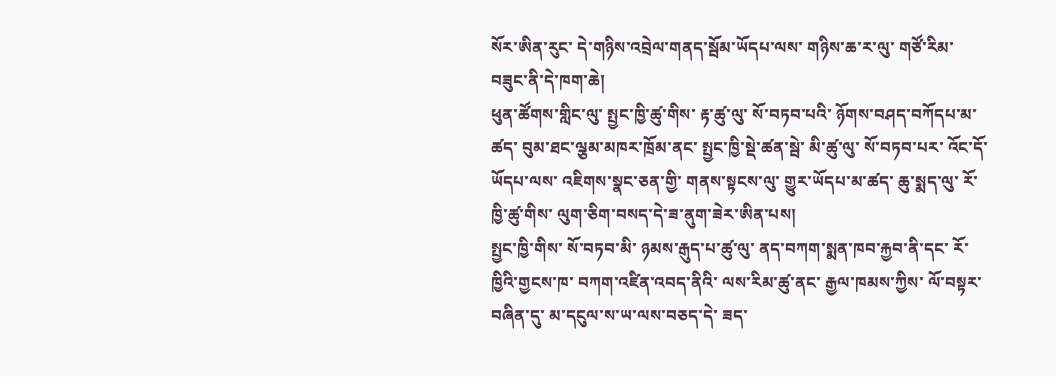སོར་ཨིན་རུང་ དེ་གཉིས་འབྲེལ་གནད་སྦོམ་ཡོདཔ་ལས་ གཉིས་ཆ་ར་ལུ་ གཙོ་རིམ་བཟུང་ནི་དེ་ཁག་ཆེ།
ཕུན་ཚོགས་གླིང་ལུ་ སྤྱང་ཁྱི་ཚུ་གིས་ རྟ་ཚུ་ལུ་ སོ་བཏབ་པའི་ ཉོགས་བཤད་བཀོདཔ་མ་ཚད་ བུམ་ཐང་ལྕམ་མཁར་ཁྲོམ་ནང་ སྤྱང་ཁྱི་སྡེ་ཚན་སྦེ་ མི་ཚུ་ལུ་ སོ་བཏབ་པར་ འོང་དོ་ཡོདཔ་ལས་ འཇིགས་སྣང་ཅན་གྱི་ གནས་སྟངས་ལུ་ གྱུར་ཡོདཔ་མ་ཚད་ ཆུ་སྨད་ལུ་ རོ་ཁྱི་ཚུ་གིས་ ལུག་ཅིག་བསད་དེ་ཟ་ནུག་ཟེར་ཨིན་པས།
སྤྱང་ཁྱི་གིས་ སོ་བཏབ་མི་ ཉམས་རྒུད་པ་ཚུ་ལུ་ ནད་བཀག་སྨན་ཁབ་རྐྱབ་ནི་དང་ རོ་ཁྱིའི་གྱངས་ཁ་ བཀག་འཛིན་འབད་ནིའི་ ལས་རིམ་ཚུ་ནང་ རྒྱལ་ཁམས་ཀྱིས་ ལོ་བསྟར་བཞིན་དུ་ མ་དངུལ་ས་ཡ་ལས་བཅད་དེ་ ཟད་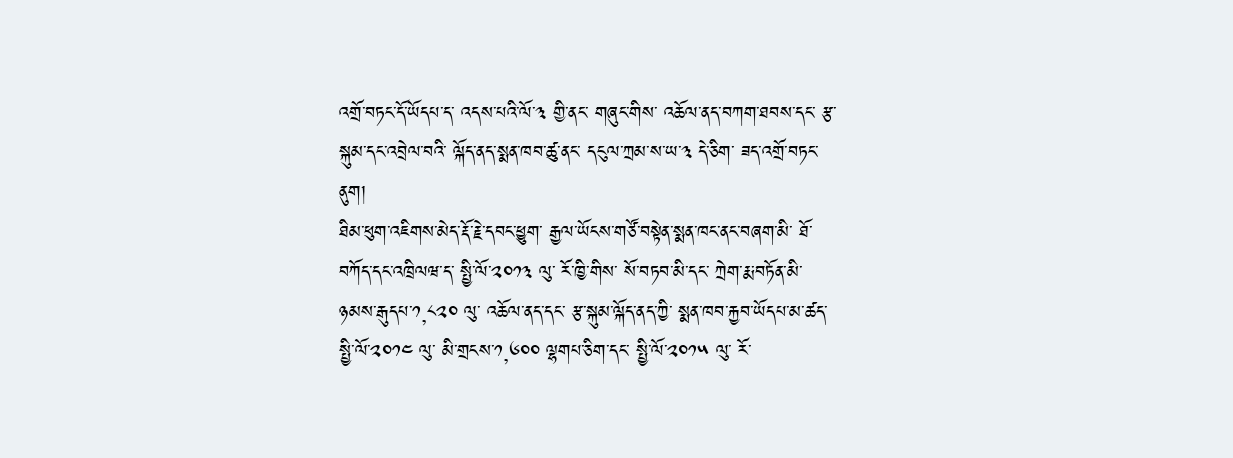འགྲོ་བཏང་དོ་ཡོདཔ་ད་ འདས་པའི་ལོ་༣ གྱི་ནང་ གཞུང་གིས་ འཆོལ་ནད་བཀག་ཐབས་དང་ རྩ་སྐུམ་དང་འབྲེལ་བའི་ ལྐོད་ནད་སྨན་ཁབ་ཚུ་ནང་ དངུལ་ཀྲམ་ས་ཡ་༣ དེ་ཅིག་ ཟད་འགྲོ་བཏང་ནུག།
ཐིམ་ཕུག་འཇིགས་མེད་རྡོ་རྗེ་དབང་ཕྱུག་ རྒྱལ་ཡོངས་གཙོ་བསྟེན་སྨན་ཁང་ནང་བཞག་མི་ ཐོ་བཀོད་དང་འཁྲིལཝ་ད་ སྤྱི་ལོ་༢༠༡༣ ལུ་ རོ་ཁྱི་གིས་ སོ་བཏབ་མི་དང་ ཀྲེག་རྨ་བཏོན་མི་ ཉམས་རྒུདཔ་༡,༨༢༠ ལུ་ འཆོལ་ནད་དང་ རྩ་སྐུམ་ལྐོད་ནད་ཀྱི་ སྨན་ཁབ་རྐྱབ་ཡོདཔ་མ་ཚད་ སྤྱི་ལོ་༢༠༡༤ ལུ་ མི་གྲངས་༡,༦༠༠ ལྷགཔ་ཅིག་དང་ སྤྱི་ལོ་༢༠༡༥ ལུ་ རོ་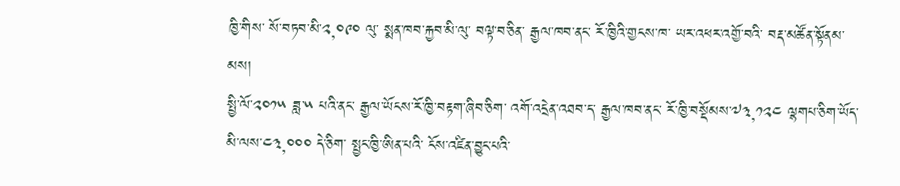ཁྱི་གིས་ སོ་བཏབ་མི་༢,༠༩༠ ལུ་ སྨན་ཁབ་རྐྱབ་མི་ལུ་ བལྟ་བ་ཅིན་ རྒྱལ་ཁབ་ནང་ རོ་ཁྱིའི་གྱངས་ཁ་ ཡར་འཕར་འགྱོ་བའི་ བརྡ་མཚོན་སྟོནམ་མས།
སྤྱི་ལོ་༢༠༡༥ ཟླ་༥ པའི་ནང་ རྒྱལ་ཡོངས་རོ་ཁྱི་བརྟག་ཞིབ་ཅིག་ འགོ་འདྲེན་འཐབ་ད་ རྒྱལ་ཁབ་ནང་ རོ་ཁྱི་བསྡོམས་༧༣,༡༢༤ ལྷགཔ་ཅིག་ཡོད་མི་ལས་༤༣,༠༠༠ དེ་ཅིག་ སྤྱང་ཁྱི་ཨིན་པའི་ ངོས་འཛིན་བྱུང་པའི་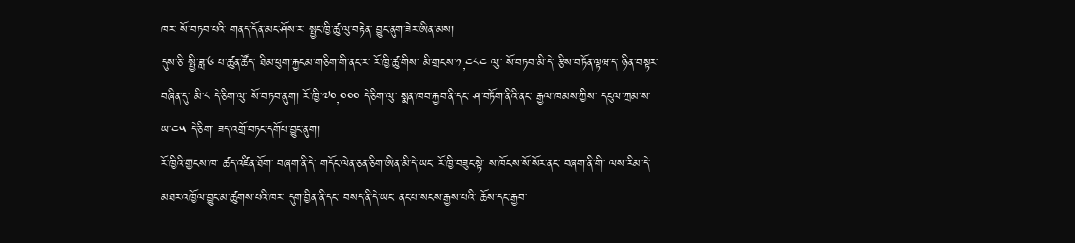ཁར་ སོ་བཏབ་པའི་ གནད་དོན་མང་ཤོས་ར་ སྤྱང་ཁྱི་ཚུ་ལུ་བརྟེན་ བྱུང་ནུག་ཟེར་ཨིན་མས།
དུས་ཅི་ སྤྱི་ཟླ་༦ པ་ཚུན་ཚོད་ ཐིམ་ཕུག་རྐྱངམ་གཅིག་གི་ནང་ར་ རོ་ཁྱི་ཚུ་གིས་ མི་གྲངས་༡,༤༨༤ ལུ་ སོ་བཏབ་མི་དེ་ རྩིས་བཏོན་ལྟཝ་ད་ ཉིན་བསྟར་བཞིན་དུ་ མི་༨ དེ་ཅིག་ལུ་ སོ་བཏབ་ནུག། རོ་ཁྱི་༧༠,༠༠༠ དེ་ཅིག་ལུ་ སྨན་ཁབ་རྐྱབ་ནི་དང་ ཤ་བཏོག་ནིའི་ནང་ རྒྱལ་ཁམས་ཀྱིས་ དངུལ་ཀྲམ་ས་ཡ་༤༥ དེ་ཅིག་ ཟད་འགྲོ་བཏང་དགོཔ་བྱུང་ནུག།
རོ་ཁྱིའི་གྱངས་ཁ་ ཚད་འཛིན་ཐོག་ བཞག་ནི་དེ་ གདོང་ལེན་ཅན་ཅིག་ཨིན་མི་དེ་ཡང་ རོ་ཁྱི་བཟུང་སྟེ་ ས་ཁོངས་སོ་སོར་ནང་ བཞག་ནི་གི་ ལས་རིམ་དེ་ མཐར་འཁྱོལ་བྱུང་མ་ཚུགས་པའི་ཁར་ དུག་བྱིན་ནི་དང་ བསད་ནི་དེ་ཡང་ ནང་པ་སངས་རྒྱས་པའི་ ཆོས་དང་རྒྱབ་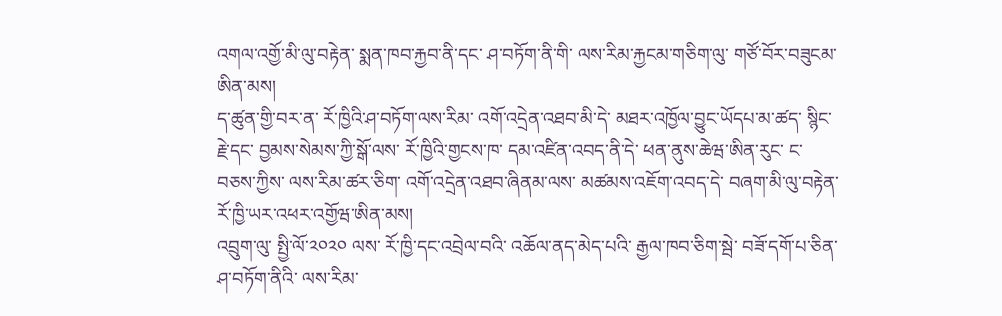འགལ་འགྱོ་མི་ལུ་བརྟེན་ སྨན་ཁབ་རྐྱབ་ནི་དང་ ཤ་བཏོག་ནི་གི་ ལས་རིམ་རྐྱངམ་གཅིག་ལུ་ གཙོ་བོར་བཟུངམ་ཨིན་མས།
ད་ཚུན་གྱི་བར་ན་ རོ་ཁྱིའི་ཤ་བཏོག་ལས་རིམ་ འགོ་འདྲེན་འཐབ་མི་དེ་ མཐར་འཁྱོལ་བྱུང་ཡོདཔ་མ་ཚད་ སྙིང་རྗེ་དང་ བྱམས་སེམས་ཀྱི་སྒོ་ལས་ རོ་ཁྱིའི་གྱངས་ཁ་ དམ་འཛིན་འབད་ནི་དེ་ ཕན་ནུས་ཆེཝ་ཨིན་རུང་ ང་བཅས་ཀྱིས་ ལས་རིམ་ཚར་ཅིག་ འགོ་འདྲེན་འཐབ་ཞིནམ་ལས་ མཚམས་འཇོག་འབད་དེ་ བཞག་མི་ལུ་བརྟེན་ རོ་ཁྱི་ཡར་འཕར་འགྱོཝ་ཨིན་མས།
འབྲུག་ལུ་ སྤྱི་ལོ་༢༠༢༠ ལས་ རོ་ཁྱི་དང་འབྲེལ་བའི་ འཆོལ་ནད་མེད་པའི་ རྒྱལ་ཁབ་ཅིག་སྦེ་ བཟོ་དགོ་པ་ཅིན་ ཤ་བཏོག་ནིའི་ ལས་རིམ་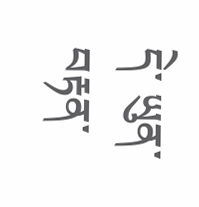དེ་ ཡུན་བརྟན་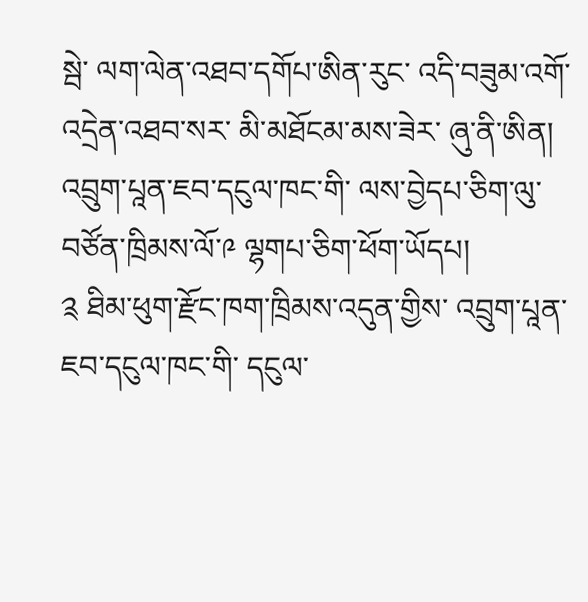སྦེ་ ལག་ལེན་འཐབ་དགོཔ་ཨིན་རུང་ འདི་བཟུམ་འགོ་འདྲེན་འཐབ་སར་ མི་མཐོངམ་མས་ཟེར་ ཞུ་ནི་ཨིན།
འབྲུག་པཱན་ཇབ་དངུལ་ཁང་གི་ ལས་བྱེདཔ་ཅིག་ལུ་ བཙོན་ཁྲིམས་ལོ་༩ ལྷགཔ་ཅིག་ཕོག་ཡོདཔ།
༉ ཐིམ་ཕུག་རྫོང་ཁག་ཁྲིམས་འདུན་གྱིས་ འབྲུག་པཱན་ཇབ་དངུལ་ཁང་གི་ དངུལ་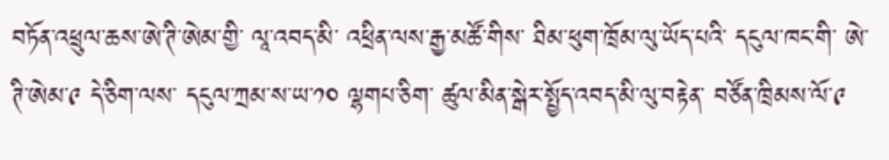བཏོན་འཕྲུལ་ཆས་ཨེ་ཊི་ཨེམ་གྱི་ ལཱ་འབད་མི་ འཕྲིན་ལས་རྒྱ་མཚོ་གིས་ ཐིམ་ཕུག་ཁྲོམ་ལུ་ཡོད་པའི་ དངུལ་ཁང་གི་ ཨེ་ཊི་ཨེམ་༩ དེ་ཅིག་ལས་ དངུལ་ཀྲམ་ས་ཡ་༡༠ ལྷགཔ་ཅིག་ ཚུལ་མིན་སྒེར་སྤྱོད་འབད་མི་ལུ་བརྟེན་ བཙོན་ཁྲིམས་ལོ་༩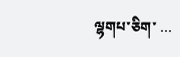ལྷགཔ་ཅིག་ …